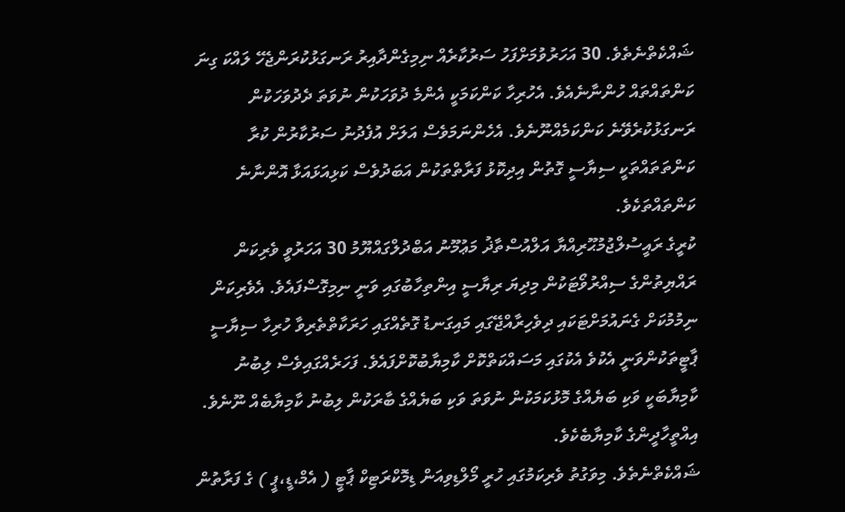ޝައްކެތްނެތެވެ. 30 އަހަރުވުމަށްފަހު ސަރުކާރެއް ނިމިގެންދާއިރު ރަނގަޅުކުރަންޖެހޭ ލައްކަ ގިނަ ކަންތައްތައް ހުންނާނެއެވެ. އެހުރިހާ ކަންކަމަކީ އެންމެ ދުވަހަކުން ނުވަތަ ދެދުވަހަކުން ރަނގަޅުކުރެވޭނެ ކަންކަމެއްނޫނެވެ. އެހެންނަމަވެސް އަލަށް އުފެދުނު ސަރުކާރުން ކުރާ ކަންތަތައްތަކީ ސިޔާސީ ގޮތުން އިދިކޮޅު ފަރާތްތަކުން އަބަދުވެސް ކަޅިއަޅައަޅާ އޮންނާނެ ކަންތައްތަކެވެ.
ކުރީގެ ރައީސުލްޖުމުޙޫރިއްޔާ އަލްއުސްތާޛު މަޢުމޫނު އަބްދުލްގައްޔޫމު 30 އަހަރުވީ ވެރިކަން ރައްޔިތުންގެ ސިއްރުވޯޓަކުން މިދިޔަ ރިޔާސީ އިންތިހާބުގައި ވަނީ ނިމިގޮސްފައެވެ. އެވެރިކަން ނިމުމުކަށް ގެނައުމަށްޓަކައި ދިވެހިރާއްޖޭގައި މައިގަނޑު ގޮތެއްގައި ހަރަކާތްތެރިވާ ހުރިހާ ސިޔާސީ ޕާޓީތަކުންވަނީ އެކުވެ އެކުގައި މަސައްކަތްކޮށް ކާމިޔާބުކޮށްފައެވެ. ފަހަރެއްގައިވެސް ލިބުނު ކާމިޔާބަކީ ވަކި ބަޔެއްގެ މޮޅުކަމަކުން ނުވަތަ ވަކި ބަޔެއްގެ ބާރަކުން ލިބުނު ކާމިޔާބެއް ނޫނެވެ. އިއްތީހާދީންގެ ކާމިޔާބެކެވެ.
ޝައްކެތްނެތެވެ. މިވަގުތު ވެރިކަމުގައި ހުރީ މޯލްޑިވިއަން ޑިމޮކްރަޓިކް ޕާޓީ ( އެމް،ޑީ،ޕީ ) ގެ ފަރާތުން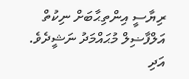ރިޔާސީ އިންތިޙާބަށް ނިކުތް އަލްފާޟިލް މުޙައްމަދު ނަޝީދެވެ. އަދި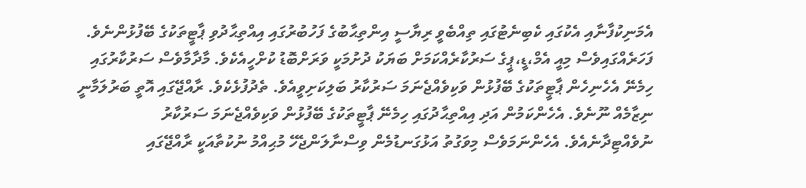އެމަނިކުފާނާއި އެކުގައި ކެބިނެޓުގައި ތިއްބެވީ ރިޔާސީ އިންތިޙާބުގެ ފަހުބުރުގައި އިއްތިޙާދުވި ޕާޓީތަކުގެ ބޭފުޅުންނެވެ. ފަހަރެއްގައިވެސް މިއީ އެމް،ޑީ،ޕީގެ ސަރުކާރެއްކަމަށް ބަޔަކު ދުށުމަކީ ވަރަށްބޮޑު ކުށްހީއެކެވެ. މާދާމާވެސް ސަރުކާރުގައި ހިމެނޭ އެހެނިހެން ޕާޓީތަކުގެ ބޭފުޅުން ވަކިވެއްޖެނަމަ ސަރުކާރު ބަލިކަށިވީއެވެ. ތެދުފުޅެކެވެ. ރާއްޖޭގައި އޮތީ ބަރުލަމާނީ ނިޒާމެއް ނޫނެވެ. އެހެންކަމުން އަދި އިއްތިޙާދުގައި ހިމެނޭ ޕާޓީތަކުގެ ބޭފުޅުން ވަކިވެއްޖެނަމަ ސަރުކާރު ނުވެއްޓިދާނެއެވެ. އެހެންނަމަވެސް މިވަގުތު އަޅުގަނޑުމެން ވިސްނާލަންޖެހޭ މުޙިއްމު ނުކުތާއަކީ ރާއްޖޭގައި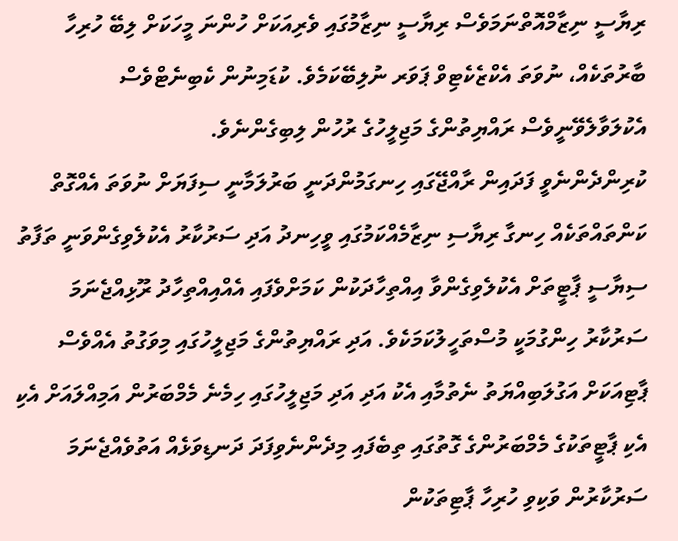ރިޔާސީ ނިޒާމްއޮތްނަމަވެސް ރިޔާސީ ނިޒާމުގައި ވެރިއަކަށް ހުންނަ މީހަކަށް ލިބޭ ހުރިހާ ބާރުތަކެއް، ނުވަތަ އެކްޒެކެޓިވް ޕަވަރ ނުލިބޭކަމެވެ. ކުޑަމިނުން ކެބިނެޓްވެސް އެކުލަވާލެވޭނީވެސް ރައްޔިތުންގެ މަޖިލީހުގެ ރުހުން ލިބިގެންނެވެ.
ކުރިންދެންނެވީ ފަދައިން ރާއްޖޭގައި ހިނގަމުންދަނީ ބަރުލަމާނީ ސިފަޔަށް ނުވަތަ އެއްގޮތް ކަންތައްތަކެއް ހިނގާ ރިޔާސި ނިޒާމެއްކަމުގައި ވީހިނދު އަދި ސަރުކާރު އެކުލެވިގެންވަނީ ތަފާތު ސިޔާސީ ޕާޓީތަށް އެކުލެވިގެންވާ އިއްތިހާދަކުން ކަމަށްވެފައި އެއްއިއްތިހާދު ރޫޅިއްޖެނަމަ ސަރުކާރު ހިންގުމަކީ މުސްތަހީލުކަމަކެވެ. އަދި ރައްޔިތުންގެ މަޖިލީހުގައި މިވަގުތު އެއްވެސް ޕާޓިއަކަށް އަގުލަބިއްޔަތު ނެތުމާއި އެކު އަދި އަދި މަޖިލީހުގައި ހިމެނެ މެމްބަރުން އަމިއްލައަށް އެކި އެކި ޕާޓީތަކުގެ މެމްބަރުންގެ ގޮތުގައި ތިބެފައި މިދެންނެވިފަދަ ދަނޑިވަޅެއް އަތުވެއްޖެނަމަ ސަރުކާރުން ވަކިވި ހުރިހާ ޕާޓިތަކުން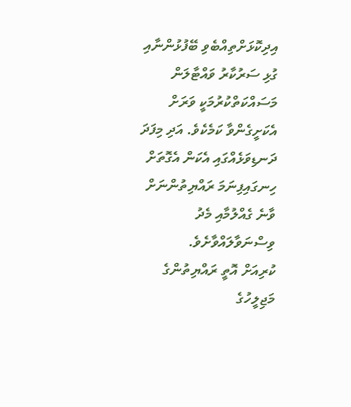އިދިކޮޅަށްތިއްބެވި ބޭފުޅުންނާއި ގުޅި ސަރުކާރު ވައްޓާލަން މަސައްކަތްކުރުމަކީ ވަރަށް އެކަށީގެންވާ ކަމެކެވެ. އަދި މިފަދަ ދަނޑިވަޅެއްގައި އެކަން އެގޮތަށް ހިނގައިފިނަމަ ރައްޔިތުންނަށް ވާނެ ގެއްލުމާއި މެދު ވިސްނަވާލައްވާށެވެ.
ކުރިއަށް އޮތީ ރައްޔިތުންގެ މަޖިލީހުގެ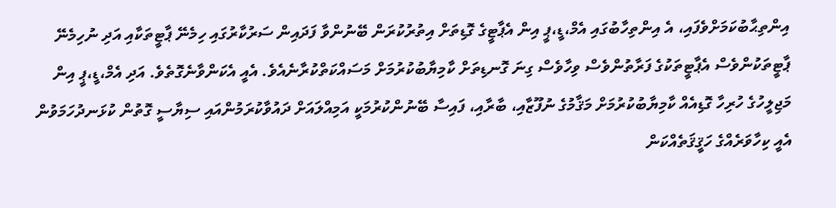އިންތިޙާބުކަމަށްވެފައި، އެ އިންތިހާބުގައި އެމް،ޑީ،ޕީ އިން އެޕާޓީގެ ގޮޑިތަށް އިތުރުކުރަން ބޭނުންވާ ފަދައިން ސަރުކާރުގައި ހިމެނޭ ޕާޓީތަކާއި އަދި ނުހިމެނޭ ޕާޓީތަކުންވެސް އެޕާޓީތަކުގެ ފަރާތުންވެސް ވިހާވެސް ގިނަ ގޮނޑިތަށް ކާމިޔާބުކުރުމަށް މަސައްކަތްކުރާނެއެވެ. އެއީ އެކަންވާނެގޮތެވެ. އަދި އެމް،ޑީ،ޕީ އިން މަޖިލީހުގެ ހުރިހާ ގޮޑިއެއް ކާމިޔާބުކުރުމަށް މަޤާމުގެ ނުފޫޒާއި، ބާރާއި، ފައިސާ ބޭނުންކުރުމަކީ އަމިއްލައަށް ދައުވާކުރަމުންއައި ސިޔާސީ ގޮތުން ކުޅަނދުހަމަވުން އެއީ ކިހާވަރެއްގެ ހަޤީޤަތެއްކަން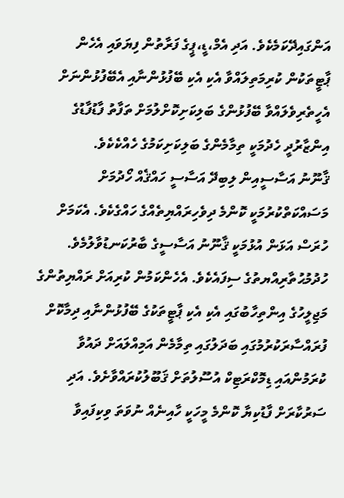އަންގައިދޭކަމެކެވެ. އަދި އެމް،ޑީ،ޕީގެ ފަރާތުން ފިޔަވައި އެހެން ޕާޓީތަކުން ކުރިމަތިލައްވާ އެކި އެކި ބޭފުޅުންނާއި އެބޭފުޅުންނަށް އެހީތެރިވެލައްވާ ބޭފުޅުންގެ ބަލިކަށިކޮށްލުމަށް ތަފާތު ފާޑުފާޑުގެ އިންޒާރުދީ ހެދުމަކީ ތިމާމެންގެ ބަލިކަށިކަމުގެ ހެއްކެކެވެ.
ޤާނޫނު އަސާސީއިން ލިބިދޭ އަސާސީ ހައްޤެއް ހޯދުމަށް މަސައްކަތްކުރުމަކީ ކޮންމެ ދިވެހިރައްޔިތެއްގެ ހައްގެކެވެ. އެކަމަށް ހުރަސް އަޅަން އުޅުމަކީ ޤާނޫނު އަސާސީގެ ބާރުކަނޑުވާލުމެވެ. ހުދުމުޙުތާރިއްޔތުގެ ސިފައެކެވެ. އެހެންކަމުން ކުރިއަށް ރައްޔިތުންގެ މަޖިލީހުގެ އިންތިހާބުގައި އެކި އެކި ޕާޓީތަކުގެ ބޭފުޅުންނާއި ދިމާކޮށް ފުރައްސާރަކުރުމުގައި ބަދަލުގައި ތިމާމެން އަމިއްލައަށް ދައުވާ ކުރަމުންއައި ޑިމޮކްރަޓިކް އުސޫލުތަށް ޤަބޫލުކުރައްވާށެވެ. އަދި ސަރުކާރަށް ފާޑުކިޔާ ކޮންމެ މީހަކީ ހާއިނެއް ނުވަތަ ވިކިފައިވާ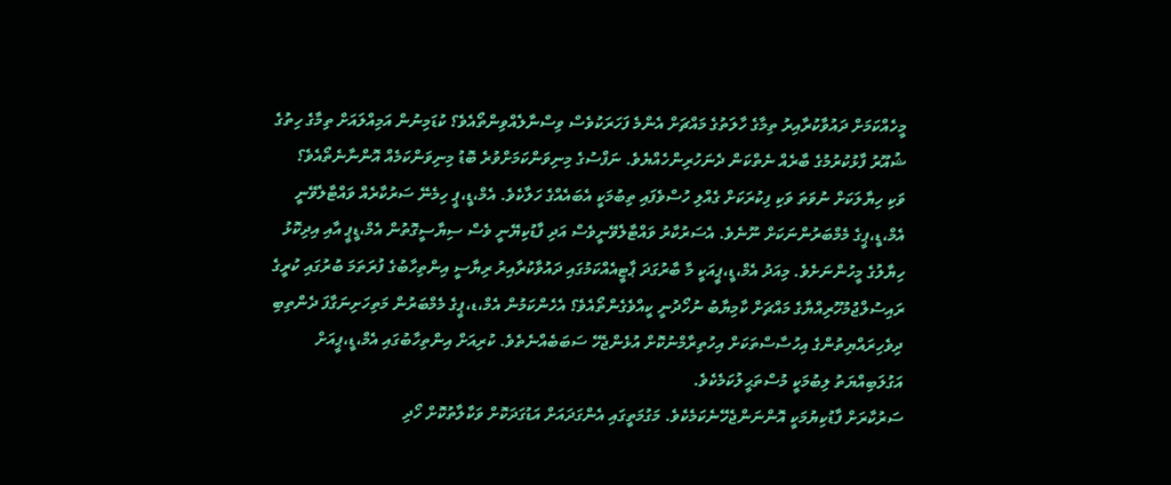މީހެއްކަމަށް ދައުވާކުރާއިރު ތިމާގެ ހާލަތުގެ މައްޗަށް އެންމެ ފަހަރަކުވެސް ވިސްނާލެއްވިންތޯއެވެ؟ ކުޑަމިނުން އަމިއްލައަށް ތިމާގެ ހިތުގެ ޝުއޫރު ފާޅުކުރުމުގެ ބާރެއް ނެތްކަން ދެނަހުރިންހެއްޔެވެ. ނަފްސުގެ މިނިވަންކަމަށްވުރެ ބޮޑު މިނިވަންކަމެއް އޮންނާނެތޯއެވެ؟
ވަކި ހިޔާލަކަށް ނުވަތަ ވަކި ފިކުރަކަށް ގެއްލި ހުސްވެފައި ތިބުމަކީ އެބައެއްގެ ހަލާކެވެ. އެމް،ޑީ،ޕީ ހިމެނޭ ސަރުކާރެއް ވައްޓާލެވޭނީ އެމް،ޑީ،ޕީގެ މެމްބަރުންނަކަށް ނޫނެވެ. އެސަރުކާރު ވައްޓާލެވޭނީވެސް އަދި ފާޑުކިޔޭނީ ވެސް ސިޔާސީގޮތުން އެމް،ޑީޕީ އާއި އިދިކޮޅު ހިޔާލުގެ މީހުންނަށެވެ. މިއަދު އެމް،ޑީ،ޕީއަކީ މާ ބާރުގަދަ ޕާޓީއެއްކަމުގައި ދައުވާކުރާއިރު ރިޔާސީ އިންތިހާބުގެ ފުރަތަމަ ބުރުގައި ކުރީގެ ރައިސުލްޖުމުހޫރިއްޔާގެ މައްޗަށް ކާމިޔާބު ނުހޯދުނީ ކީއްވެގެންތޯއެވެ؟ އެހެންކަމުން އެމް،ޑ،ޕީގެ މެމްބަރުން މަތިހަށިނަގާފަ ދެންތިބި ދިވެހިރައްޔިތުންގެ އިހުސާސްތަކަށް އިހުތިރާމްނުކޮށް އުޅެންޖެހޭ ސަބަބެއްނެތެވެ. ކުރިއަށް އިންތިހާބުގައި އެމް،ޑީ،ޕީއަށް އަގުލަބިއްޔަތު ލިބުމަކީ މުސްތަޙީލުކަމެކެވެ.
ސަރުކާރަށް ފާޑުކިޔުމަކީ އޮންނަންޖެހޭނެކަމެކެވެ. މަގުމަތީގައި އެންގަދައަށް އަޑުގަދަކޮށް ވަކާލާތުކޮށް ހޯދި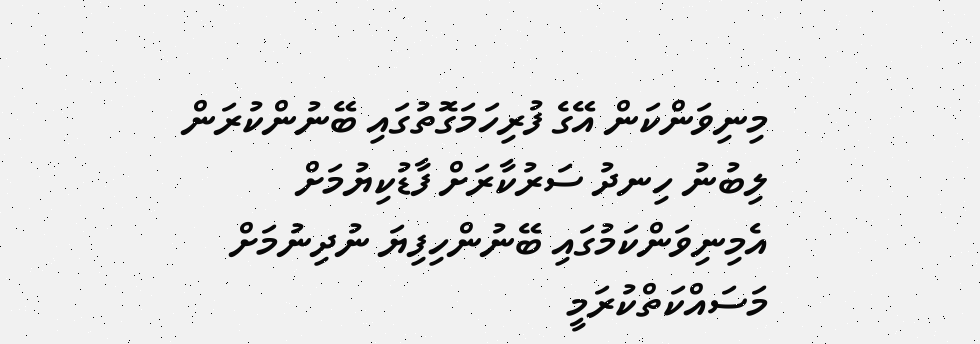މިނިވަންކަން އޭގެ ފުރިހަމަގޮތުގައި ބޭނުންކުރަން ލިބުނު ހިނދު ސަރުކާރަށް ފާޑުކިޔުމަށް އެމިނިވަންކަމުގައި ބޭނުންހިފިޔަ ނުދިނުމަށް މަސައްކަތްކުރަމީ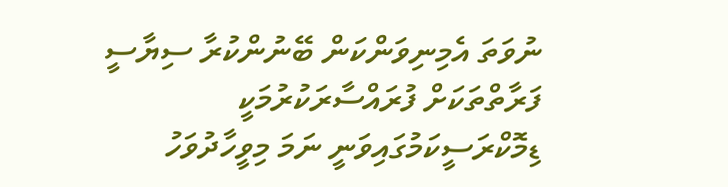ނުވަތަ އެމިނިވަންކަން ބޭނުންކުރާ ސިޔާސީ ފަރާތްތަކަށް ފުރައްސާރަކުރުމަކީ ޑިމޮކްރަސީކަމުގައިވަނީ ނަމަ މިވީހާދުވަހު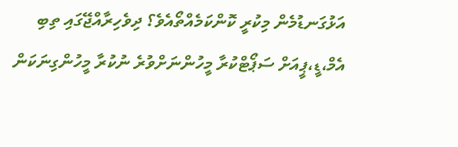އަޅުގަނޑުމެން މިކުރީ ކޮންކަމެއްތޯއެވެ؟ ދިވެހިރާއްޖޭގައި ތިބި އެމް،ޑީ،ޕީއަށް ސަޕޯޓްކުރާ މީހުންނަށްވުރެ ނުކުރާ މީހުންގިނަކަން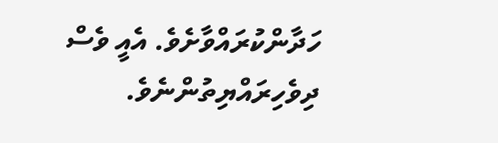ހަދާންކުރައްވާށެވެ. އެއީ ވެސް ދިވެހިރައްޔިތުންނެވެ.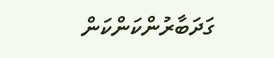ގަދަބާރުންކަންކަން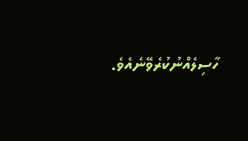ހާސިލެއްނުކުރެވޭނެއެވެ.